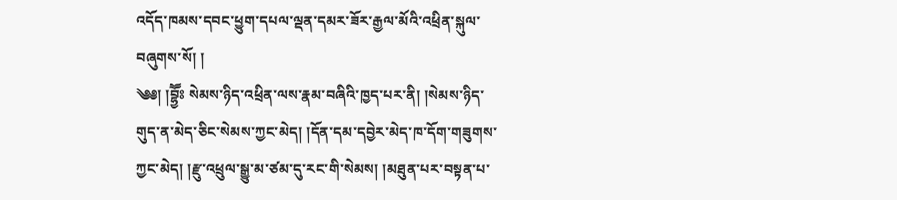འདོད་ཁམས་དབང་ཕྱུག་དཔལ་ལྡན་དམར་ཟོར་རྒྱལ་མོའི་འཕྲིན་སྐུལ་བཞུགས་སོ། །
༄༅། །བྷྱཽཿ སེམས་ཉིད་འཕྲིན་ལས་རྣམ་བཞིའི་ཁྱད་པར་ནི། །སེམས་ཉིད་གུད་ན་མེད་ཅིང་སེམས་ཀྱང་མེད། །དོན་དམ་དབྱེར་མེད་ཁ་དོག་གཟུགས་ཀྱང་མེད། །རྫུ་འཕྲུལ་སྒྱུ་མ་ཙམ་དུ་རང་གི་སེམས། །མཐུན་པར་བསྟན་པ་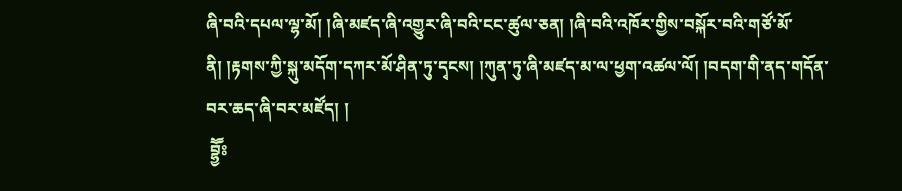ཞི་བའི་དཔལ་ལྷ་མོ། །ཞི་མཛད་ཞི་འགྱུར་ཞི་བའི་ངང་ཚུལ་ཅན། །ཞི་བའི་འཁོར་གྱིས་བསྐོར་བའི་གཙོ་མོ་ནི། །རྟགས་ཀྱི་སྐུ་མདོག་དཀར་མོ་ཤིན་ཏུ་དྭངས། །ཀུན་ཏུ་ཞི་མཛད་མ་ལ་ཕྱག་འཚལ་ལོ། །བདག་གི་ནད་གདོན་བར་ཆད་ཞི་བར་མཛོད། །
 བྷྱཽཿ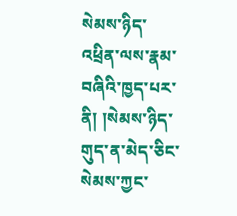སེམས་ཉིད་འཕྲིན་ལས་རྣམ་བཞིའི་ཁྱད་པར་ནི། །སེམས་ཉིད་གུད་ན་མེད་ཅིང་སེམས་ཀྱང་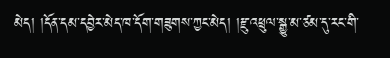མེད། །དོན་དམ་དབྱེར་མེད་ཁ་དོག་གཟུགས་ཀྱང་མེད། །རྫུ་འཕྲུལ་སྒྱུ་མ་ཙམ་དུ་རང་གི་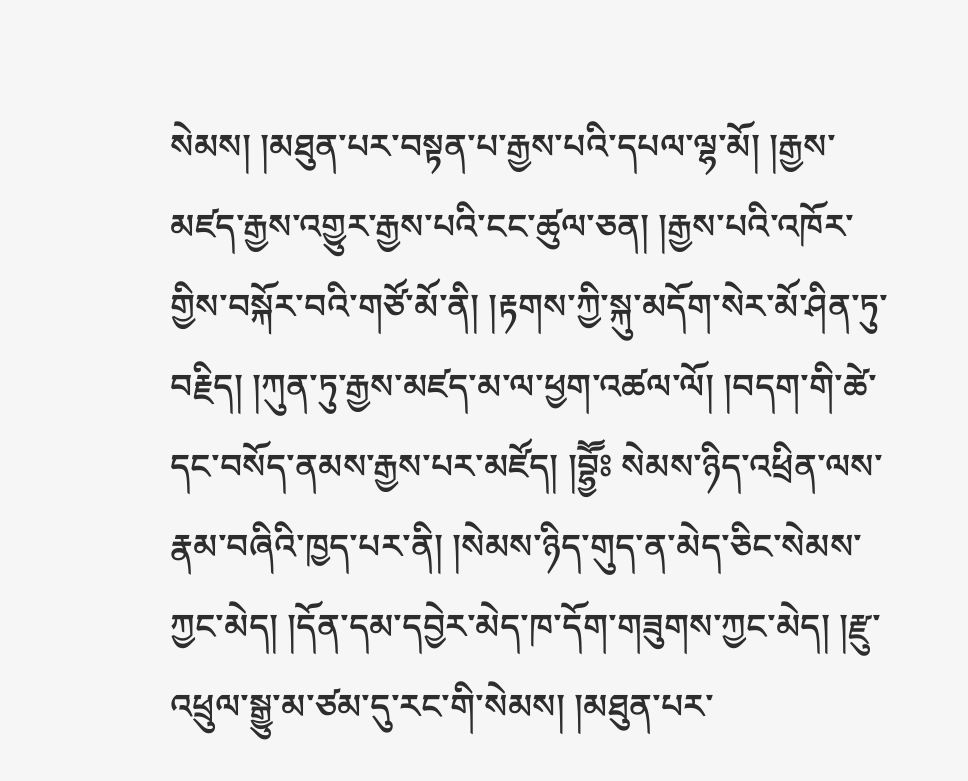སེམས། །མཐུན་པར་བསྟན་པ་རྒྱས་པའི་དཔལ་ལྷ་མོ། །རྒྱས་མཛད་རྒྱས་འགྱུར་རྒྱས་པའི་ངང་ཚུལ་ཅན། །རྒྱས་པའི་འཁོར་གྱིས་བསྐོར་བའི་གཙོ་མོ་ནི། །རྟགས་ཀྱི་སྐུ་མདོག་སེར་མོ་ཤིན་ཏུ་བརྗིད། །ཀུན་ཏུ་རྒྱས་མཛད་མ་ལ་ཕྱག་འཚལ་ལོ། །བདག་གི་ཚེ་དང་བསོད་ནམས་རྒྱས་པར་མཛོད། །བྷྱཽཿ སེམས་ཉིད་འཕྲིན་ལས་རྣམ་བཞིའི་ཁྱད་པར་ནི། །སེམས་ཉིད་གུད་ན་མེད་ཅིང་སེམས་ཀྱང་མེད། །དོན་དམ་དབྱེར་མེད་ཁ་དོག་གཟུགས་ཀྱང་མེད། །རྫུ་འཕྲུལ་སྒྱུ་མ་ཙམ་དུ་རང་གི་སེམས། །མཐུན་པར་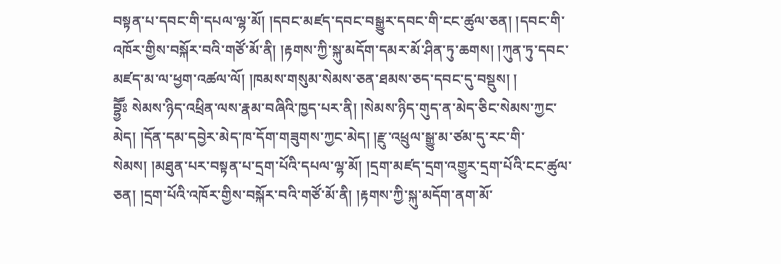བསྟན་པ་དབང་གི་དཔལ་ལྷ་མོ། །དབང་མཛད་དབང་བསྒྱུར་དབང་གི་ངང་ཚུལ་ཅན། །དབང་གི་འཁོར་གྱིས་བསྐོར་བའི་གཙོ་མོ་ནི། །རྟགས་ཀྱི་སྐུ་མདོག་དམར་མོ་ཤིན་ཏུ་ཆགས། །ཀུན་ཏུ་དབང་མཛད་མ་ལ་ཕྱག་འཚལ་ལོ། །ཁམས་གསུམ་སེམས་ཅན་ཐམས་ཅད་དབང་དུ་བསྡུས། །
བྷྱཽཿ སེམས་ཉིད་འཕྲིན་ལས་རྣམ་བཞིའི་ཁྱད་པར་ནི། །སེམས་ཉིད་གུད་ན་མེད་ཅིང་སེམས་ཀྱང་མེད། །དོན་དམ་དབྱེར་མེད་ཁ་དོག་གཟུགས་ཀྱང་མེད། །རྫུ་འཕྲུལ་སྒྱུ་མ་ཙམ་དུ་རང་གི་སེམས། །མཐུན་པར་བསྟན་པ་དྲག་པོའི་དཔལ་ལྷ་མོ། །དྲག་མཛད་དྲག་འགྱུར་དྲག་པོའི་ངང་ཚུལ་ཅན། །དྲག་པོའི་འཁོར་གྱིས་བསྐོར་བའི་གཙོ་མོ་ནི། །རྟགས་ཀྱི་སྐུ་མདོག་ནག་མོ་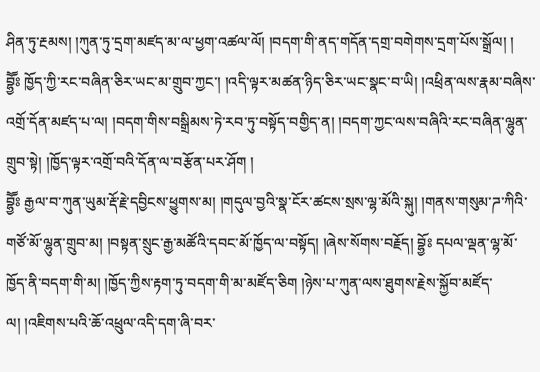ཤིན་ཏུ་རྔམས། །ཀུན་ཏུ་དྲག་མཛད་མ་ལ་ཕྱག་འཚལ་ལོ། །བདག་གི་ནད་གདོན་དགྲ་བགེགས་དྲག་པོས་སྒྲོལ། །
བྷྱཽཿ ཁྱོད་ཀྱི་རང་བཞིན་ཅིར་ཡང་མ་གྲུབ་ཀྱང་། །འདི་ལྟར་མཚན་ཉིད་ཅིར་ཡང་སྣང་བ་ཡི། །འཕྲིན་ལས་རྣམ་བཞིས་འགྲོ་དོན་མཛད་པ་ལ། །བདག་གིས་བསྒྲིམས་ཏེ་རབ་ཏུ་བསྟོད་བགྱིད་ན། །བདག་ཀྱང་ལས་བཞིའི་རང་བཞིན་ལྷུན་གྲུབ་སྟེ། །ཁྱོད་ལྟར་འགྲོ་བའི་དོན་ལ་བརྩོན་པར་ཤོག །
བྷྱཽཿ རྒྱལ་བ་ཀུན་ཡུམ་རྡོ་རྗེ་དབྱིངས་ཕྱུགས་མ། །གདུལ་བྱའི་སྣ་ངོར་ཚངས་སྲས་ལྷ་མོའི་སྐུ། །གནས་གསུམ་ཌ་ཀིའི་གཙོ་མོ་ལྷུན་གྲུབ་མ། །བསྟན་སྲུང་རྒྱ་མཚོའི་དབང་མོ་ཁྱོད་ལ་བསྟོད། །ཞེས་སོགས་བརྗོད། བྷྱོཿ དཔལ་ལྡན་ལྷ་མོ་ཁྱོད་ནི་བདག་གི་མ། །ཁྱོད་ཀྱིས་རྟག་ཏུ་བདག་གི་མ་མཛོད་ཅིག །ཉེས་པ་ཀུན་ལས་ཐུགས་རྗེས་སྐྱོབ་མཛོད་ལ། །འཇིགས་པའི་ཆོ་འཕྲུལ་འདི་དག་ཞི་བར་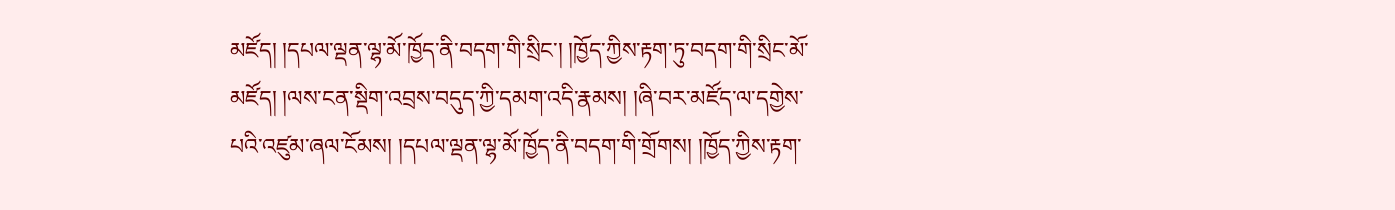མཛོད། །དཔལ་ལྡན་ལྷ་མོ་ཁྱོད་ནི་བདག་གི་སྲིང་། །ཁྱོད་ཀྱིས་རྟག་ཏུ་བདག་གི་སྲིང་མོ་མཛོད། །ལས་ངན་སྡིག་འབྲས་བདུད་ཀྱི་དམག་འདི་རྣམས། །ཞི་བར་མཛོད་ལ་དགྱེས་པའི་འཛུམ་ཞལ་ངོམས། །དཔལ་ལྡན་ལྷ་མོ་ཁྱོད་ནི་བདག་གི་གྲོགས། །ཁྱོད་ཀྱིས་རྟག་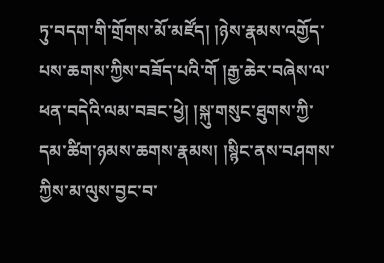ཏུ་བདག་གི་གྲོགས་མོ་མཛོད། །ཉེས་རྣམས་འགྱོད་པས་ཆགས་ཀྱིས་བཟོད་པའི་གོ །རྒྱ་ཆེར་བཞེས་ལ་ཕན་བདེའི་ལམ་བཟང་ཕྱེ། །སྐུ་གསུང་ཐུགས་ཀྱི་དམ་ཚིག་ཉམས་ཆགས་རྣམས། །སྙིང་ནས་བཤགས་ཀྱིས་མ་ལུས་བྱང་བ་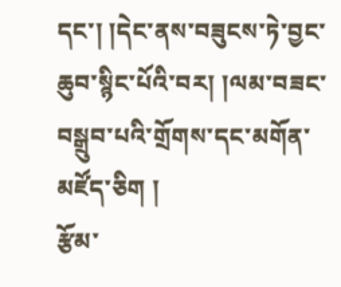དང་། །དེང་ནས་བཟུངས་ཏེ་བྱང་ཆུབ་སྙིང་པོའི་བར། །ལམ་བཟང་བསྒྲུབ་པའི་གྲོགས་དང་མགོན་མཛོད་ཅིག །
རྩོམ་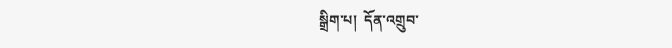སྒྲིག་པ།  དོན་འགྲུབ་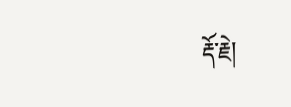རྡོ་རྗེ།